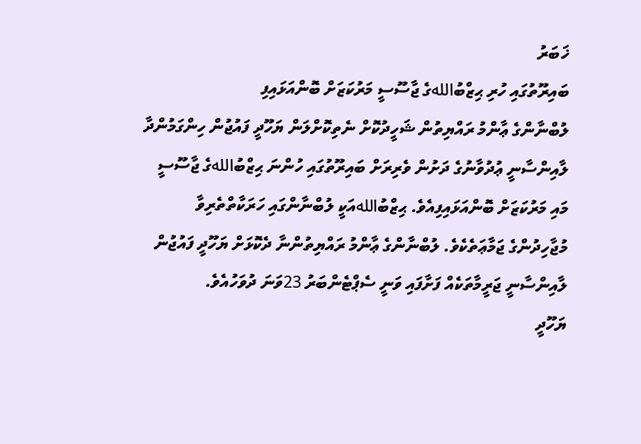ޚަބަރު
ބައިރޫތުގައި ހުރި ޙިޒްބުاللهގެ ޖާސޫސީ މަރުކަޒަށް ބޮންއަޅައިފި
ލުބްނާންގެ ޢާންމު ރައްޔިތުން ޝަހީދުކޮށް ނެތިކޮށްލަން ޔަހޫދީ ފައުޖުން ހިންގަމުންދާ ލާއިންސާނީ ޢުދުވާނުގެ ދަށުން ވެރިރަށް ބައިރޫތުގައި ހުންނަ ޙިޒްބުاللهގެ ޖާސޫސީ މައި މަރުކަޒަށް ބޮންއަޅައިފިއެވެ. ޙިޒްބުاللهއަކީ ލުބްނާންގައި ހަރަކާތްތެރިވާ މުޖާހިދުންގެ ޖަމާޢަތެކެވެ. ލުބްނާންގެ ޢާންމު ރައްޔިތުންނާ ދެކޮޅަށް ޔަހޫދީ ފައުޖުން ލާއިންސާނީ ޖަރީމާތަކެއް ފަށާފައި ވަނީ ސެޕްޓެންބަރު 23ވަނަ ދުވަހުއެވެ.
ޔަހޫދީ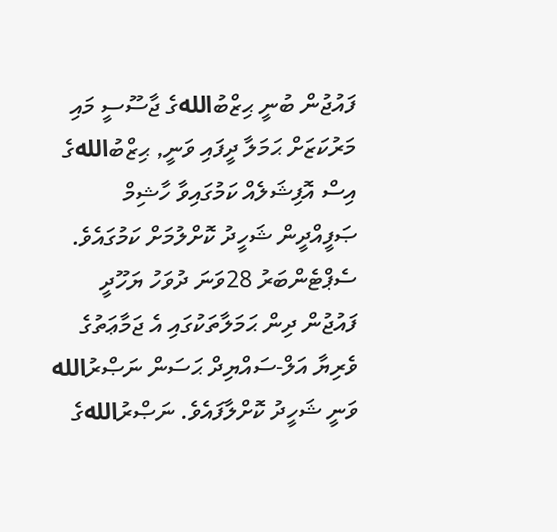ފައުޖުން ބުނީ ޙިޒްބުاللهގެ ޖާސޫސީ މައި މަރުކަޒަށް ޙަމަލާ ދީފައި ވަނީ, ޙިޒްބުاللهގެ އިސް އޮފިޝަލެއް ކަމުގައިވާ ހާޝިމް ޞަފީއްދީން ޝަހީދު ކޮށްލުމަށް ކަމުގައެވެ. ސެޕްޓެންބަރު 28ވަނަ ދުވަހު ޔަހޫދީ ފައުޖުން ދިން ޙަމަލާތަކުގައި އެ ޖަމާޢަތުގެ ވެރިޔާ އަލް-ސައްޔިދް ޙަސަން ނަޞްރުالله ވަނީ ޝަހީދު ކޮށްލާފައެވެ. ނަޞްރުاللهގެ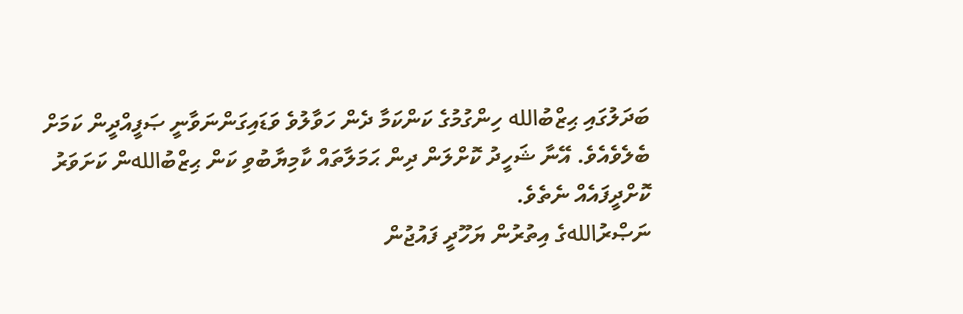ބަދަލުގައި ޙިޒްބުالله ހިންގުމުގެ ކަންކަމާ ދެން ހަވާލުވެ ވަޑައިގަންނަވާނީ ޞަފީއްދީން ކަމަށް ބެލެވެއެވެ. އޭނާ ޝަހީދު ކޮށްލަން ދިން ޙަމަލާތައް ކާމިޔާބުވި ކަން ޙިޒްބުاللهން ކަށަވަރު ކޮށްދީފައެއް ނެތެވެ.
ނަޞްރުاللهގެ އިތުރުން ޔަހޫދީ ފައުޖުން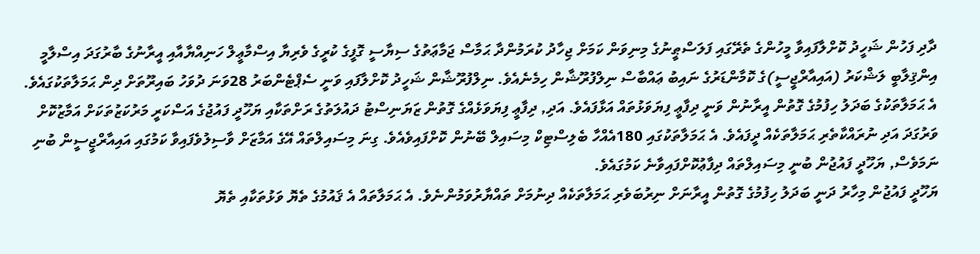ދާދި ފަހުން ޝަހީދު ކޮށްލާފައިވާ މީހުންގެ ތެރޭގައި ފަލަސްޠީނުގެ މިނިވަން ކަމަށް ޖިހާދު ކުރަމުންދާ ޙަމާސް ޖަމާޢަތުގެ ސިޔާސީ ގޮފީގެ ކުރީގެ ވެރިޔާ އިސްމާޢީލް ހަނިއްޔާއާއި އީރާނުގެ ބާރުގަދަ އިސްލާމީ އިންޤިލާބީ ލަޝްކަރު (އައިއާރްޖީސީ)ގެ ކޮމާންޑަރުގެ ނައިބު ޢައްބާސް ނިލްފުރޫޝާން ހިމެނެއެވެ. ނިލްފުރޫޝާން ޝަހީދު ކޮށްލާފައި ވަނީ ސެޕްޓެންބަރު 28ވަނަ ދުވަހު ބައިރޫތަށް ދިން ޙަމަލާތަކުގައެވެ.
އެ ޙަމަލާތަކުގެ ބަދަލު ހިފުމުގެ ގޮތުން އީރާނުން ވަނީ ދިފާޢީ ފިޔަވަޅުތައް އަޅާފައެވެ. އަދި, ދިފާޢީ ފިޔަވަޅެއްގެ ގޮތުން ޒަޔަނިސްޓު ދައުލަތުގެ ރަށްތަކާއި ޔަހޫދީ ފައުޖުގެ އަސްކަރީ މަރުކަޒުތަކަށް އަމާޒުކޮށް ވަރުގަދަ އަދި ނުރައްކާތެރި ޙަމަލާތަކެއް ދީފައެވެ. އެ ޙަމަލާތަކުގައި 180އެއްހާ ބެލިސްޓިކް މިސައިލް ބޭނުން ކޮށްފައިވެއެވެ. ގިނަ މިސައިލްތައް އޭގެ އަމާޒަށް ވާސިލުވެފައިވާ ކަމުގައި އައިއާރްޖީސީން ބުނި ނަމަވެސް, ޔަހޫދީ ފައުޖުން ބުނީ މިސައިލްތައް ދިފާޢުކޮށްފައިވާނެ ކަމުގައެވެ.
ޔަހޫދީ ފައުޖުން މިހާރު ދަނީ ބަދަލު ހިފުމުގެ ގޮތުން އީރާނަށް ނިރުބަވެރި ޙަމަލާތަކެއް ދިނުމަށް ތައްޔާރުވަމުންނެވެ. އެ ޙަމަލާތައް އެ ޤައުމުގެ ތެޔޮ ވަޅުތަކާއި ތެޔޮ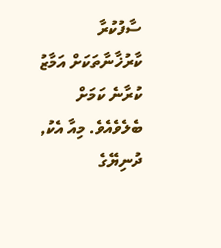ސާފުކުރާ ކާރުޚާނާތަކަށް އަމާޒު ކުރާނެ ކަމަށް ބެލެވެއެވެ. މިއާ އެކު, ދުނިޔޭގެ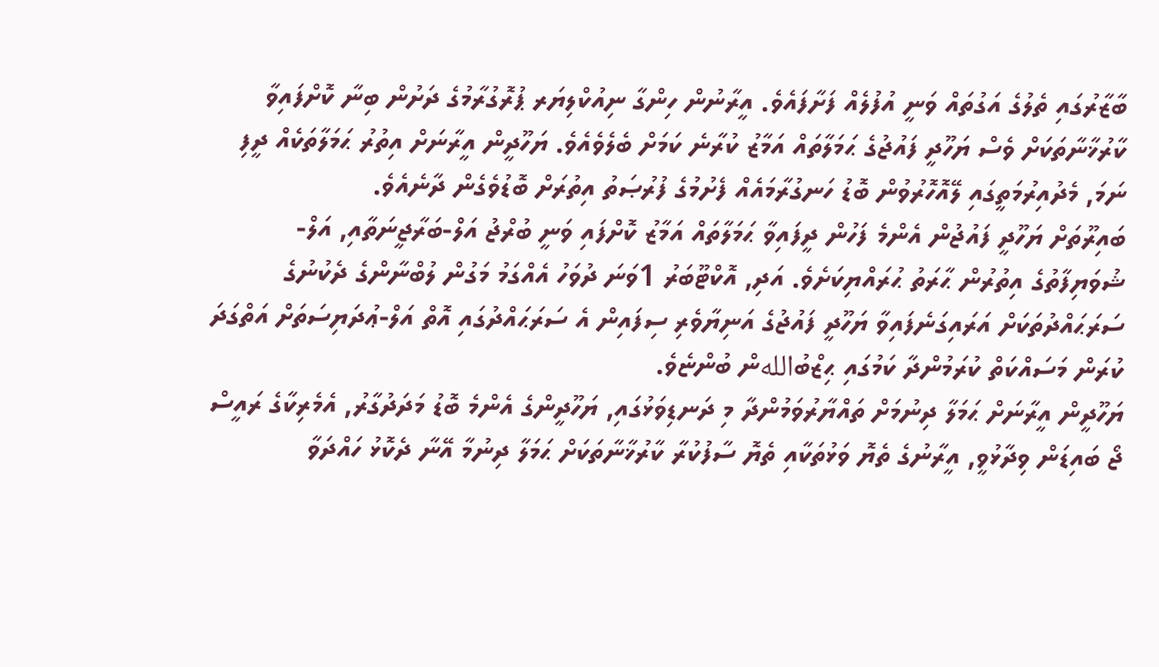ބާޒާރުގައި ތެލުގެ އަގުތައް ވަނީ އުފުލެއް ފަށާފައެވެ. އީރާނުން ހިންގާ ނިއުކްލިޔަރ ޕުރޮގުރާމުގެ ދަށުން ބިނާ ކޮށްފައިވާ ކާރުޚާނާތަކަށް ވެސް ޔަހޫދީ ފައުޖުގެ ޙަމަލާތައް އަމާޒު ކުރާނެ ކަމަށް ބެލެވެއެވެ. ޔަހޫދީން އީރާނަށް އިތުރު ޙަމަލާތަކެއް ދީފި ނަމަ, މެދުއިރުމަތީގައި ލޭއޮހޮރުވުން ބޮޑު ހަނގުރާމައެއް ފެށުމުގެ ފުރުޞަތު އިތުރަށް ބޮޑުވެގެން ދާނެއެވެ.
ބައިރޫތަށް ޔަހޫދީ ފައުޖުން އެންމެ ފަހުން ދީފައިވާ ޙަމަލާތައް އަމާޒު ކޮށްފައި ވަނީ ބުރްޖު އަލް-ބަރާޖީނަތާއި, އަލް-ޝުވަޔިފާތުގެ އިތުރުން ޙާރަތު ޙުރައްޔިކަށެވެ. އަދި, އޮކްޓޫބަރު 1ވަނަ ދުވަހު އެއްގަމު މަގުން ލުބްނާންގެ ދެކުނުގެ ސަރަޙައްދުތަކަށް އަރައިގަނެފައިވާ ޔަހޫދީ ފައުޖުގެ އަނިޔާވެރި ސިފައިން އެ ސަރަޙައްދުގައި އޮތް އަލް-ޢުދަޔިސަތަށް އަތްގަދަ ކުރަން މަސައްކަތް ކުރަމުންދާ ކަމުގައި ޙިޒްބުاللهން ބުންޏެވެ.
ޔަހޫދީން އީރާނަށް ޙަމަލާ ދިނުމަށް ތައްޔާރުވަމުންދާ މި ދަނޑިވަޅުގައި, ޔަހޫދީންގެ އެންމެ ބޮޑު މަދަދުގާރު, އެމެރިކާގެ ރައީސް ޖޯ ބައިޑަން ވިދާޅުވީ, އީރާނުގެ ތެޔޮ ވަޅުތަކާއި ތެޔޮ ސާފުކުރާ ކާރުޚާނާތަކަށް ޙަމަލާ ދިނުމާ އޭނާ ދެކޮޅު ހައްދަވާ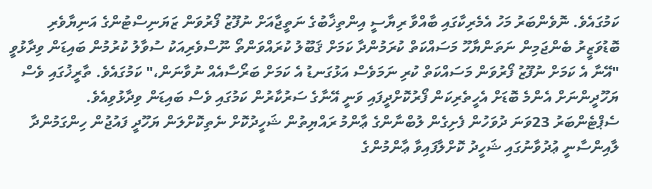ކަމުގައެވެ. ނޮވެންބަރު މަހު އެމެރިކާގައި ބާއްވާ ރިޔާސީ އިންތިޚާބުގެ ނަތީޖާއަށް ނުފޫޒު ފޯރުވަން ޒަޔަނިސްޓުންގެ އަނިޔާވެރި ބޮޑުވަޒީރު ބެންޖަމިން ނަތަންޔާހޫ މަސައްކަތް ކުރަމުންދާ ކަމަށް ޤަބޫލު ކުރައްވަންތޯ ނޫސްވެރިއަކު ސުވާލު ކުރުމުން ބައިޑަން ވިދާޅުވީ "އޭނާ އެ ކަމަށް ނުފޫޒު ފޯރުވަން މަސައްކަތް ކުރި ނަމަވެސް އަޅުގަނޑު އެ ކަމަށް ބަރޯސާއެއް ނުވާނަން،" ކަމުގައެވެ. ތާރީޚުގައި ވެސް ޔަހޫދީންނަށް އެންމެ ބޮޑަށް އެހީތެރިކަން ފޯރުކޮށްދީފައި ވަނީ އޭނާގެ ސަރުކާރުން ކަމުގައި ވެސް ބައިޑަން ވިދާޅުވިއެވެ.
ސެޕްޓެންބަރު 23ވަނަ ދުވަހުން ފެށިގެން ލުބްނާންގެ ޢާންމު ރައްޔިތުން ޝަހީދުކޮށް ނެތިކޮށްލަން ޔަހޫދީ ފައުޖުން ހިންގަމުންދާ ލާއިންސާނީ ޢުދުވާނުގައި ޝަހީދު ކޮށްލާފައިވާ ޢާންމުންގެ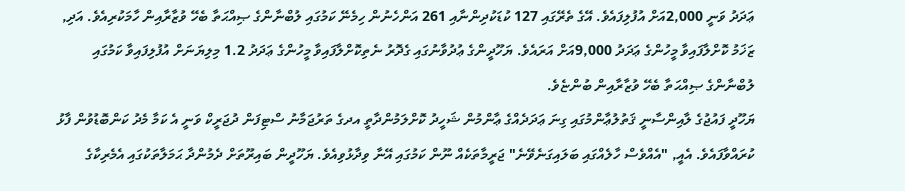ޢަދަދު ވަނީ 2,000އަށް އުފުލިފައެވެ. އޭގެ ތެރޭގައި 127 ކުޑަކުދިންނާއި 261 އަންހެނުން ހިމެނޭ ކަމުގައި ލުބްނާންގެ ޞިއްޙަތާ ބެހޭ ވުޒާރާއިން ހާމަކުރިއެވެ. އަދި, ޒަޚަމު ކޮށްލާފައިވާ މީހުންގެ ޢަދަދު 9,000އަށް އަރައެވެ. ޔަހޫދީންގެ ޢުދުވާނުގައި ގެދޮރު ނެތިކޮށްލާފައިވާ މީހުންގެ ޢަދަދު 1.2 މިލިޔަނަށް އުފުލިފައިވާ ކަމުގައި ލުބްނާންގެ ޞިއްޙަތާ ބެހޭ ވުޒާރާއިން ބުންޏެވެ.
ޔަހޫދީ ފައުޖުގެ ލާއިންސާނީ ޤަތުލުޢާންމުގައި ގިނަ ޢަދަދެއްގެ ޢާންމުން ޝަހީދު ކޮށްލަމުންދާތީ އދގެ ތަރުޖަމާނު ސްޓިފަން ދުޖަރީކް ވަނީ އެ ކަމާ މެދު ކަންބޮޑުވުން ފާޅު ކުރައްވާފައެވެ. އެއީ, "އެއްވެސް ހާލެއްގައި ބަލައިގަނެވޭނެ" ޖަރީމާތަކެއް ނޫން ކަމުގައި އޭނާ ވިދާޅުވިއެވެ. ޔަހޫދީން ބައިރޫތަށް ދެމުންދާ ޙަމަލާތަކުގައި އެމެރިކާގެ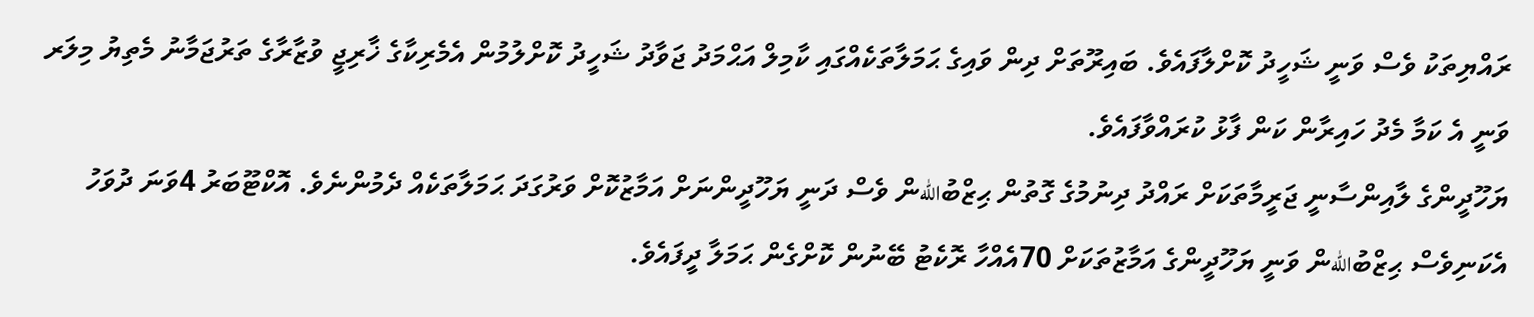ރައްޔިތަކު ވެސް ވަނީ ޝަހީދު ކޮށްލާފައެވެ. ބައިރޫތަށް ދިން ވައިގެ ޙަމަލާތަކެއްގައި ކާމިލް އަޙްމަދު ޖަވާދު ޝަހީދު ކޮށްލުމުން އެމެރިކާގެ ޚާރިޖީ ވުޒާރާގެ ތަރުޖަމާނު މެތިޔު މިލަރ ވަނީ އެ ކަމާ މެދު ހައިރާން ކަން ފާޅު ކުރައްވާފައެވެ.
ޔަހޫދީންގެ ލާއިންސާނީ ޖަރީމާތަކަށް ރައްދު ދިނުމުގެ ގޮތުން ޙިޒްބުاللهން ވެސް ދަނީ ޔަހޫދީންނަށް އަމާޒުކޮށް ވަރުގަދަ ޙަމަލާތަކެއް ދެމުންނެވެ. އޮކްޓޫބަރު 4ވަނަ ދުވަހު އެކަނިވެސް ޙިޒްބުاللهން ވަނީ ޔަހޫދީންގެ އަމާޒުތަކަށް 70އެއްހާ ރޮކެޓު ބޭނުން ކޮށްގެން ޙަމަލާ ދީފައެވެ.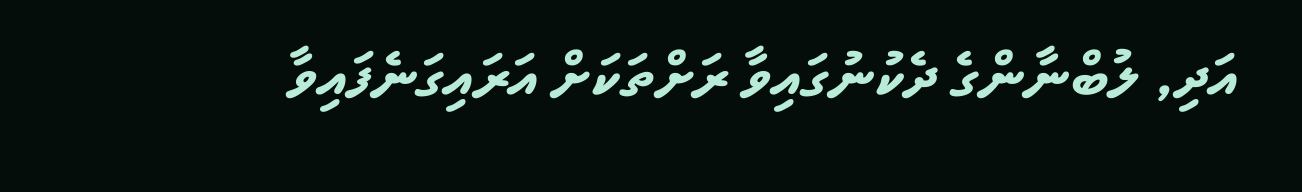އަދި, ލުބްނާންގެ ދެކުނުގައިވާ ރަށްތަކަށް އަރައިގަނެފައިވާ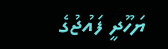ޔަހޫދީ ފައުޖުގެ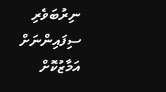ނިރުބަވެރި ސިފައިންނަށް އަމާޒުކޮށް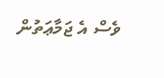ވެސް އެ ޖަމާޢަތުން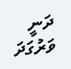ދަނީ ވަރުގަދަ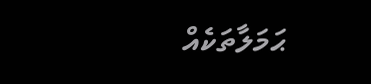ޙަމަލާތަކެއް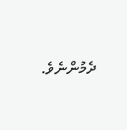ދެމުންނެވެ.